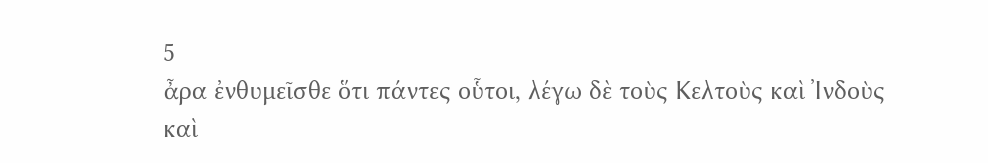5
ἆρα ἐνθυμεῖσθε ὅτι πάντες οὗτοι, λέγω δὲ τοὺς Κελτοὺς καὶ Ἰνδοὺς καὶ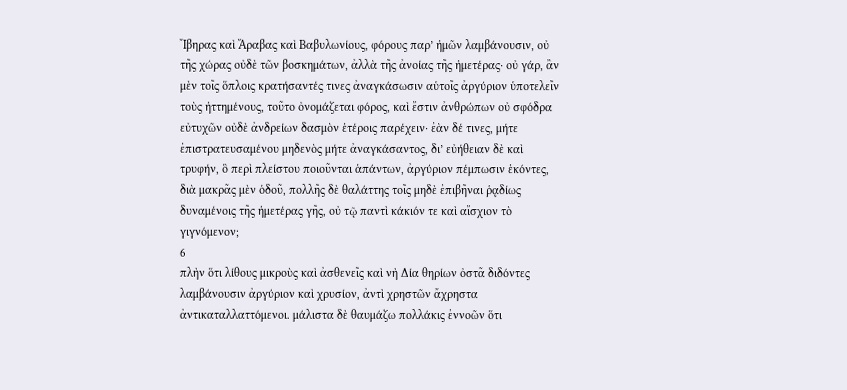Ἴβηρας καὶ Ἄραβας καὶ Βαβυλωνίους, φόρους παρ’ ἡμῶν λαμβάνουσιν, οὐ τῆς χώρας οὐδὲ τῶν βοσκημάτων, ἀλλὰ τῆς ἀνοίας τῆς ἡμετέρας· οὐ γάρ, ἂν μὲν τοῖς ὅπλοις κρατήσαντές τινες ἀναγκάσωσιν αὑτοῖς ἀργύριον ὑποτελεῖν τοὺς ἡττημένους, τοῦτο ὀνομάζεται φόρος, καὶ ἔστιν ἀνθρώπων οὐ σφόδρα εὐτυχῶν οὐδὲ ἀνδρείων δασμὸν ἑτέροις παρέχειν· ἐὰν δέ τινες, μήτε ἐπιστρατευσαμένου μηδενὸς μήτε ἀναγκάσαντος, δι’ εὐήθειαν δὲ καὶ τρυφήν, ὃ περὶ πλείστου ποιοῦνται ἁπάντων, ἀργύριον πέμπωσιν ἑκόντες, διὰ μακρᾶς μὲν ὁδοῦ, πολλῆς δὲ θαλάττης τοῖς μηδὲ ἐπιβῆναι ῥᾳδίως δυναμένοις τῆς ἡμετέρας γῆς, οὐ τῷ παντὶ κάκιόν τε καὶ αἴσχιον τὸ γιγνόμενον;
6
πλὴν ὅτι λίθους μικροὺς καὶ ἀσθενεῖς καὶ νὴ Δία θηρίων ὀστᾶ διδόντες λαμβάνουσιν ἀργύριον καὶ χρυσίον, ἀντὶ χρηστῶν ἄχρηστα ἀντικαταλλαττόμενοι. μάλιστα δὲ θαυμάζω πολλάκις ἐννοῶν ὅτι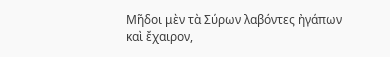Μῆδοι μὲν τὰ Σύρων λαβόντες ἠγάπων καὶ ἔχαιρον,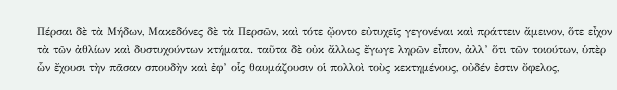Πέρσαι δὲ τὰ Μήδων, Μακεδόνες δὲ τὰ Περσῶν, καὶ τότε ᾤοντο εὐτυχεῖς γεγονέναι καὶ πράττειν ἄμεινον, ὅτε εἶχον τὰ τῶν ἀθλίων καὶ δυστυχούντων κτήματα. ταῦτα δὲ οὐκ ἄλλως ἔγωγε ληρῶν εἶπον, ἀλλ’ ὅτι τῶν τοιούτων, ὑπὲρ ὧν ἔχουσι τὴν πᾶσαν σπουδὴν καὶ ἐφ’ οἷς θαυμάζουσιν οἱ πολλοὶ τοὺς κεκτημένους, οὐδέν ἐστιν ὄφελος,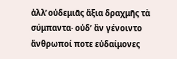ἀλλ̓ οὐδεμιᾶς ἄξια δραχμῆς τὰ σύμπαντα· οὐδ’ ἂν γένοιντο ἄνθρωποί ποτε εὐδαίμονες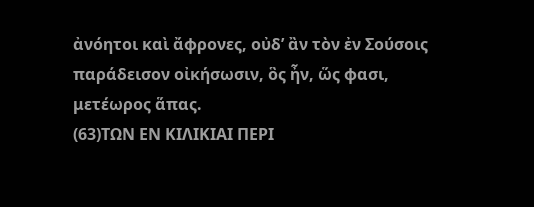ἀνόητοι καὶ ἄφρονες, οὐδ’ ἂν τὸν ἐν Σούσοις παράδεισον οἰκήσωσιν, ὃς ἦν, ὥς φασι, μετέωρος ἅπας.
(63)ΤΩΝ ΕΝ ΚΙΛΙΚΙΑΙ ΠΕΡΙ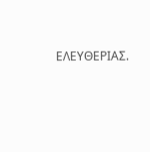ΕΛΕΥΘΕΡΙΑΣ.